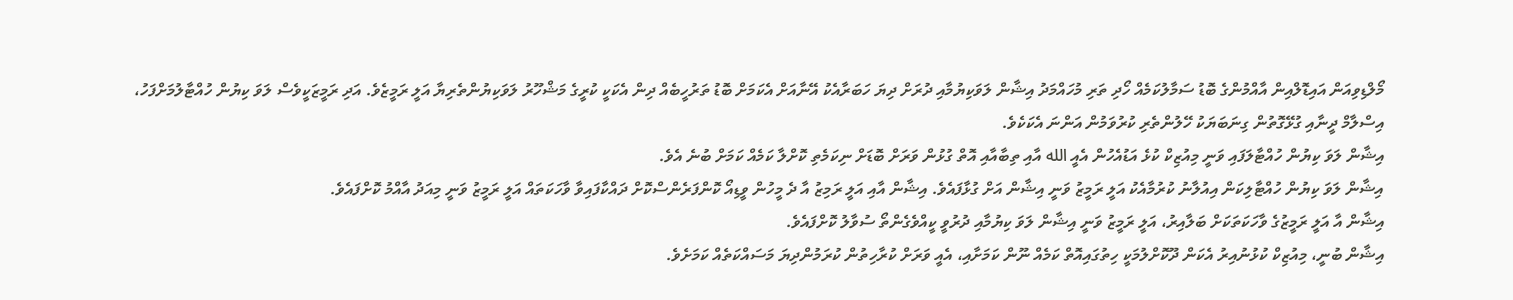މޯލްޑިވިއަން އައިޑޮލްއިން އާއްމުންގެ ބޮޑު ސަމާލުކަމެއް ހޯދި ތަރި މުހައްމަދު އިޝާން ލަވަކިޔުމާއި ދުރަށް ދިޔަ ހަބަރާއެކު އޭނާއަށް އެކަމަށް ބޮޑު ތަރުހީބެއް ދިން އެކަކީ ކުރީގެ މަޝްހޫރު ލަވަކިޔުންތެރިޔާ އަލީ ރަމީޒެވެ. އަދި ރަމީޒަކީވެސް ލަވަ ކިޔުން ހުއްޓާލުމަށްފަހު، އިސްލާމް ދީނާއި ގުޅޭގޮތުން ގިނަބަޔަކު ހޭލުންތެރި ކުރުވަމުން އަންނަ އެކަކެވެ.
އިޝާން ލަވަ ކިޔުން ހުއްޓާލަފައި ވަނީ މިއުޒިކް ކުޅެ އަޑުއެހުން އެއީ الله އާއި ތިބާއާއި އޮތް ގުޅުން ވަރަށް ބޮޑަށް ނިކަމެތި ކޮށްލާ ކަމެއް ކަމަށް ބުނެ އެވެ.
އިޝާން ލަވަ ކިޔުން ހުއްޓާލިކަން އިއުލާނު ކުރުމާއެކު އަލީ ރަމީޒު ވަނީ އިޝާން އަށް ގުޅާފައެވެ. އިޝާން އާއި އަލީ ރަމިޒު އާ ދެ މީހުން ވީޑިއޯ ކޮންފަރެންސްކޮށް ދައްކާފައިވާ ވާހަކަތައް އަލީ ރަމީޒު ވަނީ މިއަދު އާއްމު ކޮށްފައެވެ.
އިޝާން އާ އަލީ ރަމީޒުގެ ވާހަކަތަކަށް ބަލާއިރު، އަލީ ރަމީޒު ވަނީ އިޝާން ލަވަ ކިޔުމާއި ދުރުވީ ކީއްވެގެންތޯ ސުވާލު ކޮށްފައެވެ.
އިޝާން ބުނީ، މިއުޒިކް ކުޅުނުއިރު އެކަން ދޫކޮށްލުމަކީ ހިތުގައިއޮތް ކަމެއް ނޫން ކަމަށާއި، އެއީ ވަރަށް ކުރާހިތުން ކުރަމުންދިޔަ މަސައްކަތެއް ކަމަށެވެ.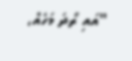"އައި ރޯދަ މަހެއް،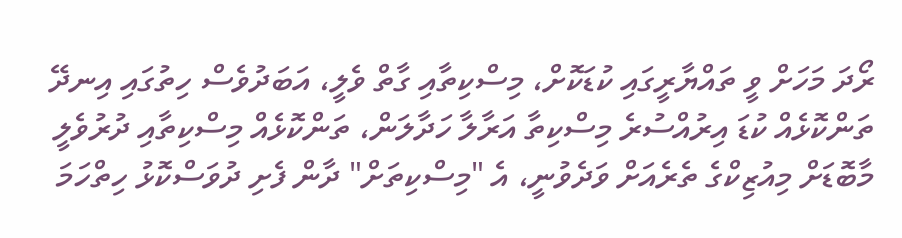ރޯދަ މަހަށް ވީ ތައްޔާރީގައި ކުޑަކޮށް، މިސްކިތާއި ގާތް ވެލީ، އަބަދުވެސް ހިތުގައި އިނދޭ ތަންކޮޅެއް ކުޑަ އިރުއްސުރެ މިސްކިތާ އަރާލާ ހަދާލަން، ތަންކޮޅެއް މިސްކިތާއި ދުރުވެލީ މާބޮޑަށް މިއުޒިކްގެ ތެރެއަށް ވަދެވުނީ، އެ "މިސްކިތަށް" ދާން ފެށި ދުވަސްކޮޅު ހިތްހަމަ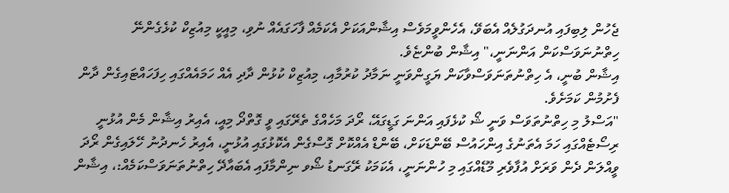ޖެހުން ލިބިފައި އުނދަގުލެއް އެބަވޭ، އެހެންވީމަވެސް އިޝާންއަކަށް އެކަމެއް ފާހަގައެއް ނުވި، މިއީކީ މިއުޒިކް ކުޅެގެންނޭ ހިތްނުނަވަސްކަން އަންނަނީ،" އިޝާން ބުންޏެވެ.
އިޝާން ބުނީ، އެ ހިތްނުތަނަވަސްވާކަން ޔަގީންވަނީ ނަމާދު ކުރުމާއި، މިއުޒިކް ކުޅުން ދާދި އެއް ހަމައެއްގައި ހިފަހައްޓައިގެން ދާން ފެށުމުން ކަމަށެވެ.
"އަސްލު މި ހިތްނުތަވަސް ވަނީ ޝޯ ކުޅެފައި އަންނަ ގަޑީގައޭ، ރޯދަ މަހެއްގެ ތެރޭގައި ވީ ގޮތްދޯ މިއީ، އެއިރު އިޝާން މެން އުޅުނީ ރިސޯޓެއްގައި ހަމަ އެތަނުގެ އިންހައުސް ބޭންޑަކަށް، ބޭންޑް އެއްކޮށް ގޮސްގެން އެކޮޅުގައި އުޅުނީ، އެއިރު ހެނދުނު ހޭލައިގެން ރޯދަ ވީއްލަން ދެން ވަރަށް އުފާވެރި މޫޑެއްގައި މި ހުންނަނީ، އެކަމަކު ރޭގަނޑު ޝޯވ ނިންމާފައި އެބައާދޭ ހިތްނުތަނަވަސްކަމެއް:، އިޝާން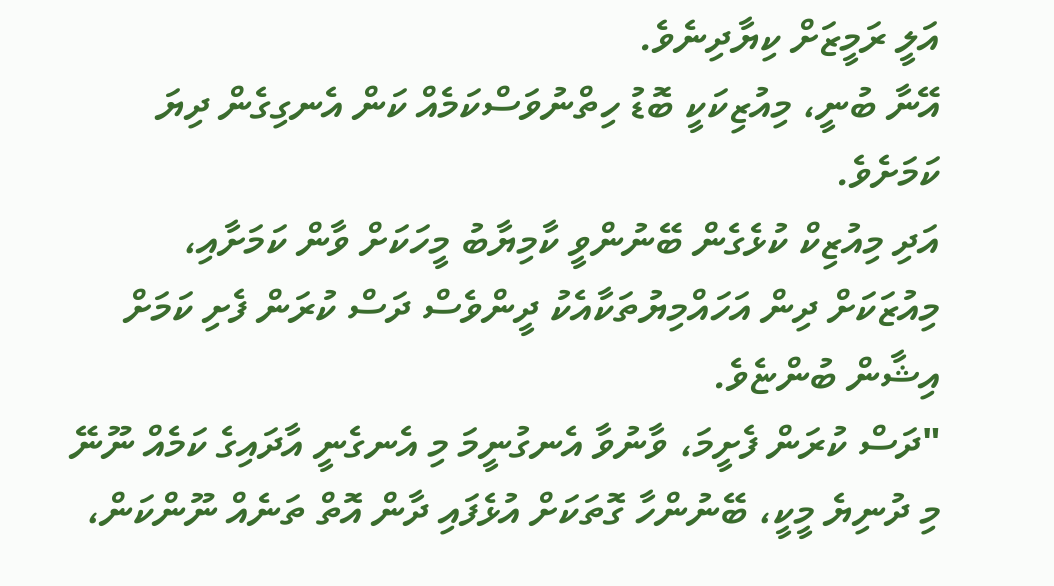އަލީ ރަމީޒަށް ކިޔާދިނެވެ.
އޭނާ ބުނީ، މިއުޒިކަކީ ބޮޑު ހިތްނުވަސްކަމެއް ކަން އެނގިގެން ދިޔަ ކަމަށެވެ.
އަދި މިއުޒިކް ކުޅެގެން ބޭނުންވީ ކާމިޔާބު މީހަކަށް ވާން ކަމަށާއި، މިއުޒަކަށް ދިން އަހައްމިޔުތަކާއެކު ދީންވެސް ދަސް ކުރަން ފެށި ކަމަށް އިޝާން ބުންޏެވެ.
"ދަސް ކުރަން ފެށީމަ، ވާނުވާ އެނގުނީމަ މި އެނގެނީ އާދައިގެ ކަމެއް ނޫނޭ މި ދުނިޔެ މީކީ، ބޭނުންހާ ގޮތަކަށް އުޅެފައި ދާން އޮތް ތަނެއް ނޫންކަން،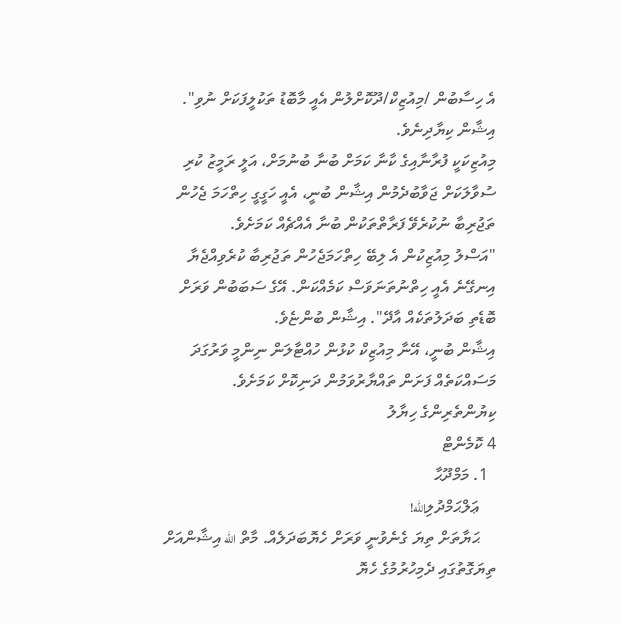އެ ހިސާބުން /މިއުޒިކް/ދޫކޮށްލުން އެއީ މާބޮޑު ތަކުލީފަކަށް ނުވި". އިޝާން ކިޔާދިނެވެ.
މިއުޒިކަކީ ފުރާނާއިގެ ކާނާ ކަމަށް ބުނާ ބުނުމަށް، އަލީ ރަމީޒު ކުރި ސުވާލަކަށް ޖަވާބުދެމުން އިޝާން ބުނީ، އެއީ ހަގީގީ ހިތްހަމަ ޖެހުން ތަޖުރިބާ ނުކުރެވޭ ފަރާތްތަކުން ބުނާ އެއްޗެއް ކަމަށެވެ.
"އަސްލު މިއުޒިކުން އެ ލިބޭ ހިތްހަމަޖެހުން ތަޖުރިބާ ކުރެވިއްޖެޔާ އިނގޭނެ އެއީ ހިތްނުތަނަވަސް ކަމެއްކަން. އޭގެ ސަބަބުން ވަރަށް ބޮޑެތި ބަދަލުތަކެއް އާދޭ". އިޝާން ބުންޏެވެ.
އިޝާން ބުނީ، އޭނާ މިއުޒިކް ކުޅުން ހުއްޓާލަން ނިންމީ ވަރުގަދަ މަސައްކަތެއް ފަށަން ތައްޔާރުވަމުން ދަނިކޮށް ކަމަށެވެ.
ކިޔުންތެރިންގެ ހިޔާލު
4 ކޮމެންޓް
  1. މަމްދޫޙާ
    ޢަލްޙަމްދުލިالله!
    ޙަޔާތަށް ތިޔަ ގެނެވުނީ ވަރަށް ހެޔޮބަދަލެއް. މާތް الله އިޝާންއަށް ތިޔަގޮތުގައި ދެމިހުރުމުގެ ހެޔޮ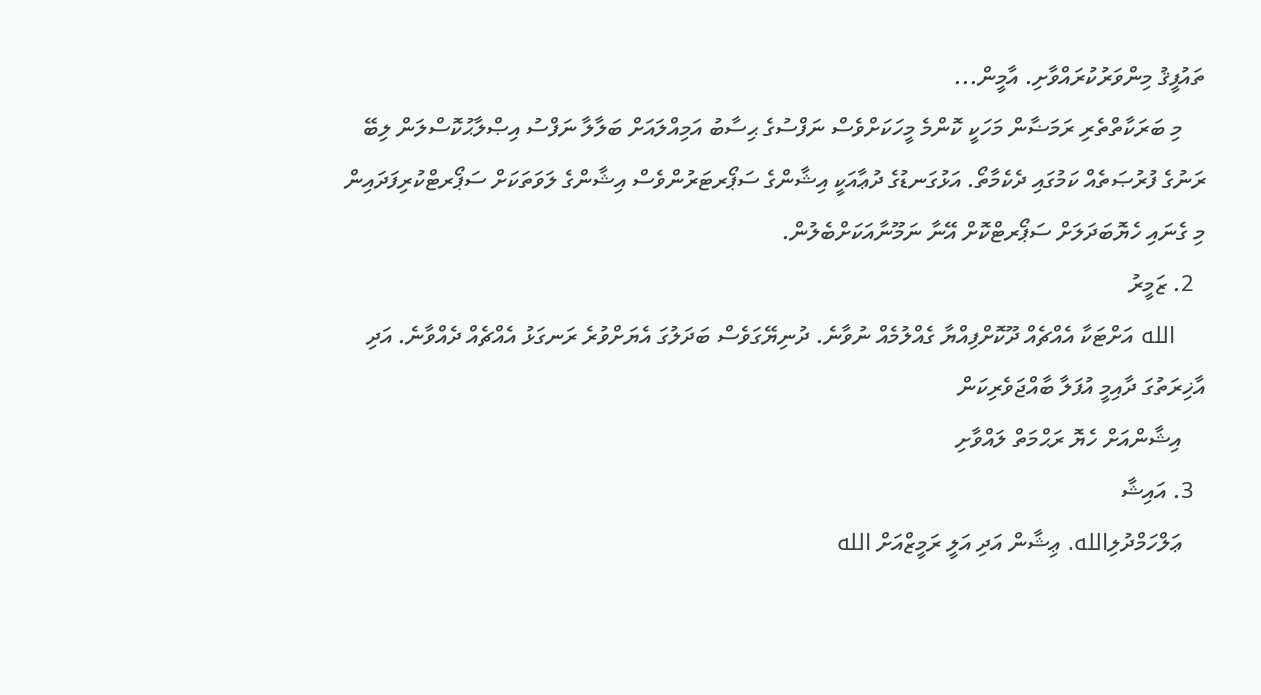ތައުފީޤު މިންވަރުކުރައްވާށި. އާމީން...
    މި ބަރަކާތްތެރި ރަމަޟާން މަހަކީ ކޮންމެ މީހަކަށްވެސް ނަފްސުގެ ޙިސާބު އަމިއްލައަށް ބަލާލާ ނަފްސު އިޞްލާޙުކޮސްލަން ލިބޭ ރަނުގެ ފުރުޞަތެއް ކަމުގައި ދެކެމާތޯ. އަޅުގަނޑުގެ ދުޢާއަކީ އިޝާންގެ ސަޕޯރޓަރުންވެސް އިޝާންގެ ލަވަތަކަށް ސަޕޯރޓްކުރިފަދައިން މި ގެނައި ހެޔޮބަދަލަށް ސަޕޯރޓްކޮށް އޭނާ ނަމޫނާއަކަށްބެލުން.
  2. ޒަމީރު
    الله އަށްޓަކާ އެއްޗެއް ދޫކޮށްފިއްޔާ ގެއްލުމެއް ނުވާނެ. ދުނިޔޭގަވެސް ބަދަލުގަ އެޔަށްވުރެ ރަނގަޅު އެއްޗެއް ދެއްވާނެ. އަދި އާޚިރަތުގަ ދާއިމީ އުފަލާ ބާއްޖަވެރިކަން
    އިޝާންއަށް ހެޔޮ ރަޙްމަތް ލައްވާށި
  3. އައިޝާ
    ޢަލްހަމްދުލިالله. ޢިޝާން އަދި އަލީ ރަމީޒްއަށް الله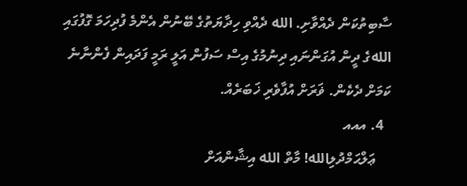ސާބިތުކަން ދެއްވާށި. الله ދެއްވި ހިދާޔަތުގެ ބޭނުން އެންމެ ފުދިހަމަ ގޮފުގައި اللهގެ ދީން އުގަންނައި ދިނުމުގެ އިސް ސަފުން އަލީ ރަމީ ފަދައިން ފެންނާނެ ކަމަށް ދެކެން. ޥަރަށް އުފާވެރި ޚަބަރެއް.
  4. އއއ
    ޢަލްޙަމްދުލިالله! މާތް الله އިޝާންއަށް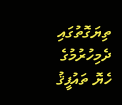ތިޔަގޮތުގައި ދެމިހުރުމުގެ ހެޔޮ ތައުފީޤު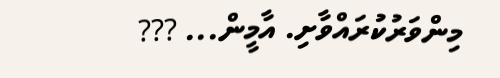މިންވަރުކުރައްވާށި. އާމީން... ???